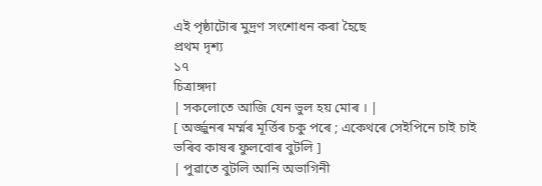এই পৃষ্ঠাটোৰ মুদ্ৰণ সংশোধন কৰা হৈছে
প্ৰথম দৃশ্য
১৭
চিত্ৰাঙ্গদা
| সকলোতে আজি যেন ভুল হয় মোৰ । |
[ অৰ্জ্জুনৰ মৰ্ম্মৰ মূৰ্ত্তিৰ চকু পৰে ; একেথৰে সেইপিনে চাই চাই ভৰিব কাষৰ ফুলবোৰ বুটলি ]
| পুৱাতে বুটলি আনি অভাগিনী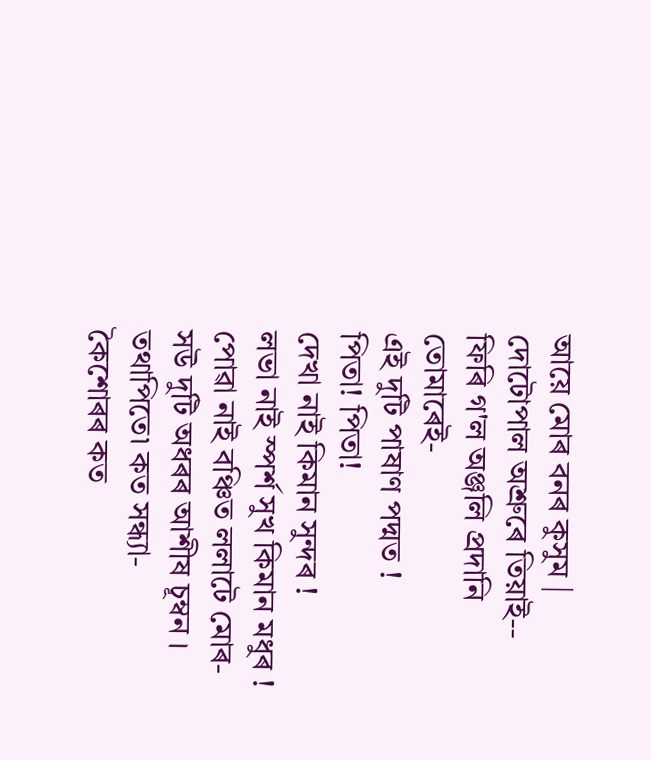আয়ে মোৰ বনৰ কুসুম |
দোটোপাল অশ্রুৰে তিয়াই--
ফিৰি গ'ল অঞ্জলি প্রদানি
তোমাৰেই-
এই দুটি পাষাণ পদ্মত !
পিতা! পিতা!
দেখা নাই কিমান সুন্দৰ !
লভা নাই স্পর্শ সুখ কিমান মধুৰ !
পোৱা নাই বঞ্চিত ললাটে মোৰ-
সউ দুটি অধৰৰ আশীষ চূম্বন ।
তথাপিতে৷ কত সন্ধ্যা-
কৈশোৰৰ কত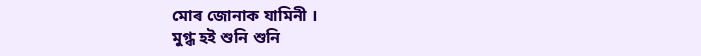মোৰ জোনাক যামিনী ।
মুগ্ধ হই শুনি শুনি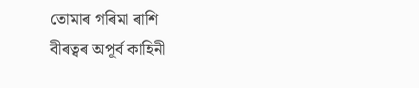তোমাৰ গৰিমা ৰাশি
বীৰত্বৰ অপূর্ব কাহিনী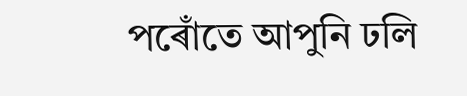পৰোঁতে আপুনি ঢলি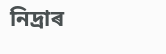নিদ্ৰাৰ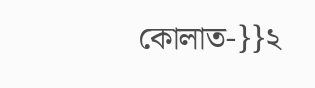কোলাত-}}২